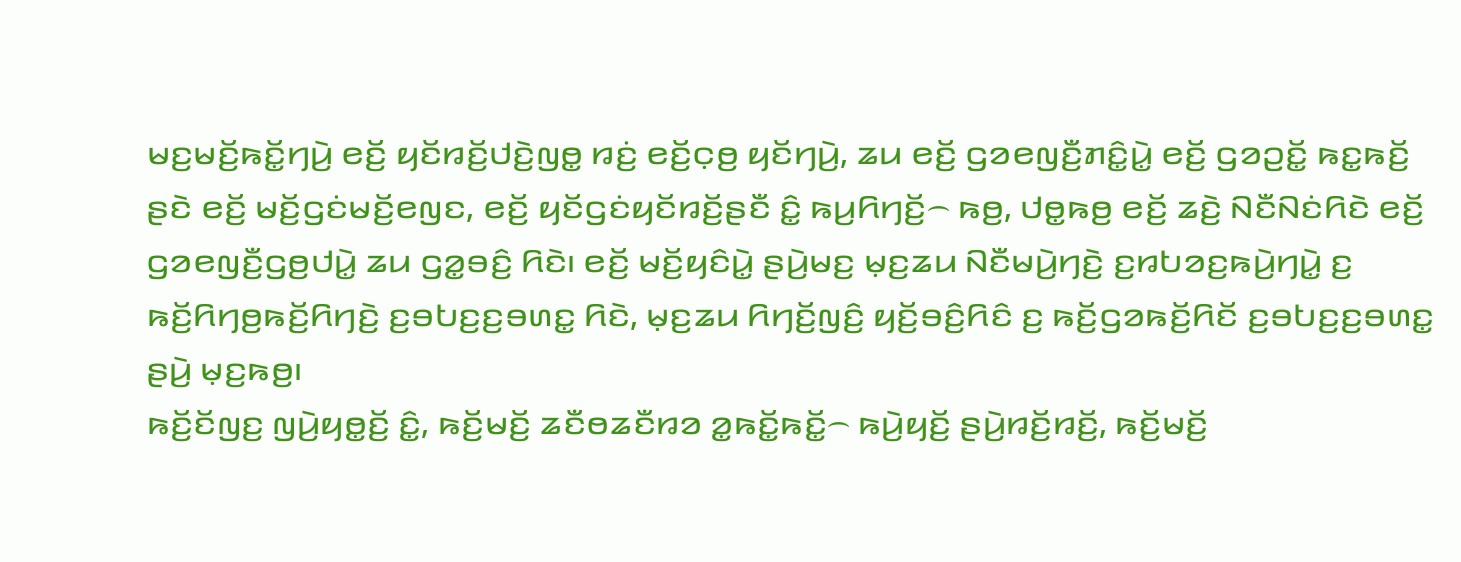ꤗꤢ꤬ꤗꤢꤩ꤬ꤒꤢꤩ꤭ꤚꤣꤧ꤬ ꤕꤢꤩ꤬ ꤟꤢꤩꤙꤢꤩ꤬ꤓꤢꤧ꤬ꤜꤥ꤭ ꤙꤢꤦ꤬ ꤕꤢꤩ꤬ꤍ꤫ꤥ꤬ ꤟꤢꤩꤚꤣꤧ꤬, ꤘꤣ ꤕꤢꤩ꤬ ꤞꤤꤕꤜꤢꤪ꤬ꤊꤢꤨ꤭ꤣꤧ꤭ ꤕꤢꤩ꤬ ꤞꤤꤑꤢꤩ꤭ ꤒꤢ꤭ꤒꤢꤩ꤬ ꤔꤢꤧ ꤕꤢꤩ꤬ ꤗꤢꤩ꤬ꤞꤢꤦꤗꤢꤩ꤬ꤕꤜꤢ, ꤕꤢꤩ꤬ ꤟꤢꤩꤞꤢꤦꤟꤢꤩꤙꤢꤩ꤬ꤔꤢꤪ ꤢꤨ꤭ ꤒꤣ꤬ꤖꤚꤢꤩ꤬꤮ ꤒꤥ꤬, ꤓꤥ꤭ꤒꤥ꤬ ꤕꤢꤩ꤬ ꤘꤢꤧ꤬ ꤡꤢꤪꤡꤢꤦꤖꤢꤧ ꤕꤢꤩ꤬ ꤞꤤꤕꤜꤢꤪ꤬ꤞꤥ꤬ꤓꤣꤧ꤭ ꤘꤣ ꤞꤤ꤭ꤋꤢꤨ꤬ ꤖꤢꤧ꤯ ꤕꤢꤩ꤬ ꤗꤢꤩ꤬ꤟꤢꤨꤣꤧ꤭ ꤔꤣꤧ꤬ꤗꤢ꤬ ꤗ꤫ꤢ꤬ꤘꤣ ꤡꤢꤪꤗꤣꤧ꤬ꤚꤢꤧ꤬ ꤢ꤬ꤙꤝꤤꤢ꤬ꤒꤣꤧ꤬ꤚꤣꤧ꤭ ꤢ꤬ ꤒꤢꤩ꤬ꤖꤚꤥ꤬ꤒꤢꤩ꤬ꤖꤚꤢꤧ꤬ ꤢ꤬ꤋꤝꤢ꤬ꤢ꤬ꤋꤛꤢ꤭ ꤖꤢꤧ, ꤗ꤫ꤢ꤬ꤘꤣ ꤖꤚꤢꤩ꤬ꤜꤢꤨ꤬ ꤟꤢꤩ꤬ꤋꤢꤨ꤬ꤖꤢꤨ ꤢ꤬ ꤒꤢꤩ꤬ꤞꤤꤒꤢꤩ꤬ꤖꤢꤩ ꤢ꤬ꤋꤝꤢ꤬ꤢ꤬ꤋꤛꤢ꤭ ꤔꤣꤧ꤬ ꤗ꤫ꤢ꤬ꤒꤥ꤬꤯
ꤒꤢꤩ꤬ꤢꤩꤜꤢ꤬ ꤜꤣꤧ꤬ꤟꤥ꤭ꤢꤩ꤬ ꤢꤨ꤭, ꤒꤢꤩ꤬ꤗꤢꤩ꤬ ꤘꤢꤪꤥꤘꤢꤪꤙꤤ ꤤ꤭ꤒꤢꤩ꤭ꤒꤢꤩ꤭꤮ ꤒꤣꤧ꤬ꤟꤢꤩ꤬ ꤔꤣꤧ꤬ꤙꤢꤩ꤬ꤙꤢꤩ꤬, ꤒꤢꤩ꤬ꤗꤢꤩ꤬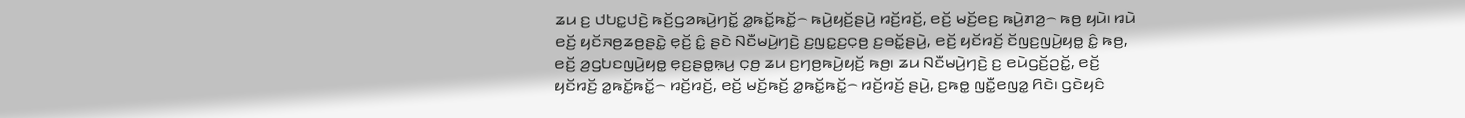ꤘꤣ ꤢ꤬ ꤓꤝꤢ꤭ꤓꤢꤧ꤬ ꤒꤢꤩ꤬ꤞꤤꤒꤣꤧ꤬ꤚꤢꤩ꤭ ꤤ꤭ꤒꤢꤩ꤭ꤒꤢꤩ꤭꤮ ꤒꤣꤧ꤬ꤟꤢꤩ꤬ꤔꤣꤧ꤬ ꤙꤢꤩ꤬ꤙꤢꤩ꤬, ꤕꤢꤩ꤬ ꤗꤢꤩ꤬ꤕꤢ꤬ ꤒꤣꤧ꤬ꤊꤤ꤬꤮ ꤒꤥ꤬ ꤟꤣꤧ꤯ ꤙꤣꤧ ꤕꤢꤩ꤬ ꤟꤢꤩꤏꤥ꤬ꤘꤥ꤬ꤔꤢꤧ꤭ ꤕ꤫ꤢꤩ꤬ ꤢꤨ꤭ ꤔꤢꤧ ꤡꤢꤪꤗꤣꤧ꤬ꤚꤢꤧ꤬ ꤢ꤬ꤜꤢ꤭ꤢ꤬ꤍ꤫ꤥ꤬ ꤢ꤬ꤋꤢꤩ꤭ꤔꤣꤧ꤬, ꤕꤢꤩ꤬ ꤟꤢꤩꤙꤢꤩ꤬ ꤢꤩꤜꤢ꤬ꤜꤣꤧ꤬ꤟꤥ꤭ ꤢꤨ꤭ ꤒꤥ꤬, ꤕꤢꤩ꤬ ꤤ꤬ꤞꤝꤢꤜꤣꤧ꤬ꤟꤥ꤭ ꤕ꤫ꤢ꤬ꤔꤥ꤭ꤒ꤫ꤣ꤬ ꤍ꤫ꤥ꤬ ꤘꤣ ꤢ꤬ꤚꤥ꤬ꤒꤣꤧ꤬ꤟꤢꤩ꤬ ꤒꤥ꤬꤯ ꤘꤣ ꤡꤢꤪꤗꤣꤧ꤬ꤚꤢꤧ꤬ ꤢ꤬ ꤕꤣꤧꤞꤢꤩ꤬ꤑꤢꤩ꤭, ꤕꤢꤩ꤬ ꤟꤢꤩꤙꤢꤩ꤬ ꤤ꤭ꤒꤢꤩ꤭ꤒꤢꤩ꤭꤮ ꤙꤢꤩ꤬ꤙꤢꤩ꤬, ꤕꤢꤩ꤬ ꤗꤢꤩ꤬ꤒꤢꤩ꤬ ꤤ꤭ꤒꤢꤩ꤭ꤒꤢꤩ꤭꤮ ꤙꤢꤩ꤬ꤙꤢꤩ꤬ ꤔꤣꤧ꤬, ꤢ꤬ꤒꤥ꤭ ꤜꤢꤪ꤭ꤕꤜꤤ꤭ ꤖꤢꤧ꤯ ꤞꤢꤧꤟꤢꤨ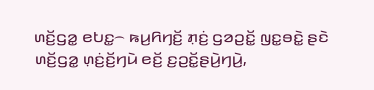ꤛꤢꤩ꤬ꤞꤤ꤭ ꤕꤝꤢ꤭꤮ ꤒꤣ꤬ꤖꤚꤢꤩ꤬ ꤊ꤫ꤢꤦ꤬ ꤞꤤꤑꤢꤩ꤭ ꤜꤢ꤭ꤋꤢꤧ꤭ ꤔꤢꤧ ꤛꤢꤩ꤬ꤞꤤ꤭ ꤛ꤫ꤢꤦ꤬ꤢꤩ꤬ꤚꤣꤧ ꤕꤢꤩ꤬ ꤢ꤬ꤑꤢꤩ꤭ꤔꤣꤧ꤬ꤚꤣꤧ꤬,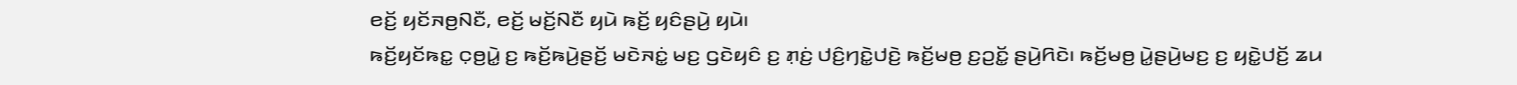ꤕꤢꤩ꤬ ꤟꤢꤩꤏꤥ꤬ꤡꤢꤪ, ꤕꤢꤩ꤬ ꤗꤢꤩ꤬ꤡꤢꤪ ꤟꤣꤧ ꤒꤢꤩ꤬ ꤟꤢꤨꤔꤣꤧ꤬ ꤟꤣꤧ꤯
ꤒꤢꤩ꤬ꤟꤢꤩꤒꤢ꤭ ꤍ꤫ꤥ꤬ꤣꤧ꤭ ꤢ꤬ ꤒꤢꤩ꤬ꤒꤣꤧ꤬ꤔꤢꤩ꤬ ꤗꤢꤧꤏꤢꤦ꤭ ꤗꤢ꤬ ꤞꤢꤧꤟꤢꤨ ꤢ꤬ ꤊ꤫ꤢꤦ꤬ ꤓꤢꤨ꤬ꤚꤢꤧ꤭ꤓꤢꤧ꤬ ꤒꤢꤩ꤬ꤗꤥ꤬ ꤢ꤬ꤑꤢꤩ꤭ ꤔꤣꤧ꤬ꤖꤢꤧ꤯ ꤒꤢꤩ꤬ꤗꤥ꤬ ꤣꤧ꤭ꤔꤣꤧ꤬ꤗꤢ꤬ ꤢ꤬ ꤟꤢꤧ꤭ꤓꤢꤩ꤬ ꤘꤣ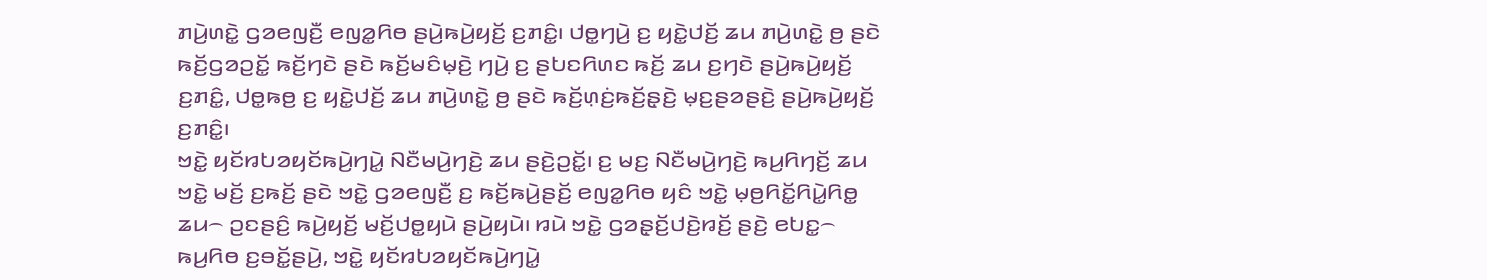ꤊꤣꤧ꤬ꤛꤢꤧ꤭ ꤞꤤꤕꤜꤢꤪ꤬ ꤕꤜꤤ꤭ꤖꤥ ꤔꤣꤧ꤬ꤒꤣꤧ꤬ꤟꤢꤩ꤬ ꤢ꤬ꤊꤢꤨ꤭꤯ ꤓꤥ꤭ꤚꤣꤧ꤬ ꤢ꤬ ꤟꤢꤧ꤭ꤓꤢꤩ꤬ ꤘꤣ ꤊꤣꤧ꤬ꤛꤢꤧ꤭ ꤥ꤬ ꤔꤢꤧ ꤒꤢꤩ꤬ꤞꤤꤑꤢꤩ꤭ ꤒꤢꤩ꤬ꤚꤢꤧ ꤔꤢꤧ ꤒꤢꤩ꤬ꤗꤢꤨꤗ꤫ꤢꤧ꤬ ꤚꤣꤧ꤬ ꤢ꤬ ꤔꤝꤢꤖꤛꤢ ꤒꤢꤩ꤬ ꤘꤣ ꤢ꤬ꤚꤢꤧ ꤔꤣꤧ꤬ꤒꤣꤧ꤬ꤟꤢꤩ꤬ ꤢ꤬ꤊꤢꤨ꤭, ꤓꤥ꤭ꤒꤥ꤬ ꤢ꤬ ꤟꤢꤧ꤭ꤓꤢꤩ꤬ ꤘꤣ ꤊꤣꤧ꤬ꤛꤢꤧ꤭ ꤥ꤬ ꤔꤢꤧ ꤒꤢꤩ꤬ꤛ꤫ꤢꤦ꤬ꤒꤢꤩ꤬ꤔ꤫ꤢꤧ꤬ ꤗ꤫ꤢ꤬ꤔꤤꤔꤢꤧ꤬ ꤔꤣꤧ꤬ꤒꤣꤧ꤬ꤟꤢꤩ꤬ ꤢ꤬ꤊꤢꤨ꤭꤯
ꤠꤢꤧ꤭ ꤟꤢꤩꤙꤝꤤꤟꤢꤩꤒꤣꤧ꤬ꤚꤣꤧ꤭ ꤡꤢꤪꤗꤣꤧ꤬ꤚꤢꤧ꤬ ꤘꤣ ꤔꤢꤧ꤬ꤑꤢꤩ꤭꤯ ꤢ꤬ ꤗꤢ꤬ ꤡꤢꤪꤗꤣꤧ꤬ꤚꤢꤧ꤬ ꤒꤣ꤬ꤖꤚꤢꤩ꤬ ꤘꤣ ꤠꤢꤧ꤭ ꤗꤢꤩ꤬ ꤢ꤬ꤒꤢꤩ꤬ ꤔꤢꤧ ꤠꤢꤧ꤭ ꤞꤤꤕꤜꤢꤪ꤬ ꤢ꤬ ꤒꤢꤩ꤬ꤒꤣꤧ꤬ꤔꤢꤩ꤬ ꤕꤜꤤ꤭ꤖꤥ ꤟꤢꤨ ꤠꤢꤧ꤭ ꤗ꤫ꤥ꤬ꤖꤢꤩ꤭ꤖꤣꤧ꤭ꤖꤥ꤭ ꤘꤣ꤮ ꤑꤢꤔꤢꤨ꤬ ꤒꤣꤧ꤬ꤟꤢꤩ꤬ ꤗꤢꤩ꤬ꤓꤥ꤭ꤟꤣꤧ ꤔꤣꤧ꤬ꤟꤣꤧ꤯ ꤙꤣꤧ ꤠꤢꤧ꤭ ꤞꤤꤔ꤫ꤢꤩ꤬ꤓꤢꤧ꤬ꤙꤢꤩ꤬ ꤔꤢꤧ꤬ ꤕꤝꤢ꤭꤮ ꤒꤣ꤬ꤖꤥ ꤢ꤬ꤋꤢꤩ꤭ꤔꤣꤧ꤬, ꤠꤢꤧ꤭ ꤟꤢꤩꤙꤝꤤꤟꤢꤩꤒꤣꤧ꤬ꤚꤣꤧ꤭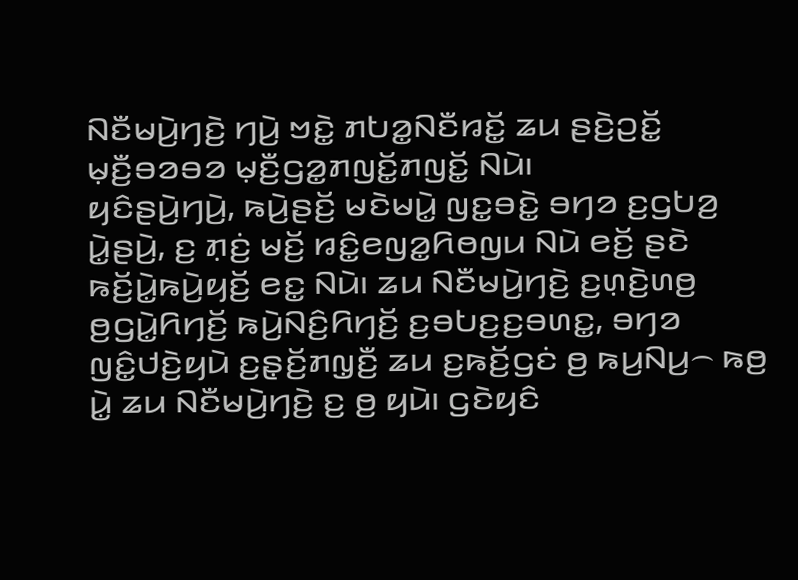ꤡꤢꤪꤗꤣꤧ꤬ꤚꤢꤧ꤬ ꤚꤣꤧ꤬ ꤠꤢꤧ꤭ ꤊꤝꤤ꤭ꤡꤢꤪꤙꤢꤩ꤭ ꤘꤣ ꤔꤢꤧ꤬ꤑꤢꤩ꤭ ꤗ꤫ꤢꤪ꤬ꤋꤤꤋꤤ ꤗ꤫ꤢꤪ꤬ꤞꤤ꤭ꤊꤜꤢꤩ꤭ꤊꤜꤢꤩ꤭ ꤡꤣꤧ꤯
ꤟꤢꤨꤔꤣꤧ꤬ꤚꤣꤧ꤬, ꤒꤣꤧ꤬ꤔꤢꤩ꤬ ꤗꤢꤧꤗꤣꤧ꤭ ꤜꤢ꤭ꤋꤢꤧ꤭ ꤋꤚꤤ ꤢ꤬ꤞꤝꤤ꤬ ꤣꤧ꤭ꤔꤣꤧ꤬, ꤢ꤬ ꤊ꤫ꤢꤦ꤬ ꤗꤢꤩ꤬ ꤙꤢꤨ꤭ꤕꤜꤤ꤭ꤖꤥꤜꤣ ꤡꤣꤧ ꤕꤢꤩ꤬ ꤔꤢꤧ ꤒꤢꤩ꤬ꤣꤧ꤭ꤒꤣꤧ꤬ꤟꤢꤩ꤬ ꤕꤢ꤭ ꤡꤣꤧ꤯ ꤘꤣ ꤡꤢꤪꤗꤣꤧ꤬ꤚꤢꤧ꤬ ꤢ꤬ꤛ꤫ꤢꤧ꤬ꤛꤥ꤬ ꤥ꤬ꤞꤣꤧ꤭ꤖꤚꤢꤩ꤬ ꤒꤣꤧ꤬ꤡꤢꤨ꤬ꤖꤚꤢꤩ꤬ ꤢ꤬ꤋꤝꤢ꤬ꤢ꤬ꤋꤛꤢ꤭, ꤋꤚꤤ ꤜꤢꤨ꤭ꤓꤢꤧ꤬ꤟꤣꤧ ꤢ꤬ꤔ꤫ꤢꤩ꤬ꤊꤜ꤫ꤢꤪ꤬ ꤘꤣ ꤢ꤬ꤒꤢꤩ꤬ꤞꤢꤦ ꤥ꤬ ꤒꤣ꤬ꤡꤣ꤬꤮ ꤒꤥ꤬ ꤣꤧ꤭ ꤘꤣ ꤡꤢꤪꤗꤣꤧ꤬ꤚꤢꤧ꤬ ꤢ꤬ ꤥ꤬ ꤟꤣꤧ꤯ ꤞꤢꤧꤟꤢꤨ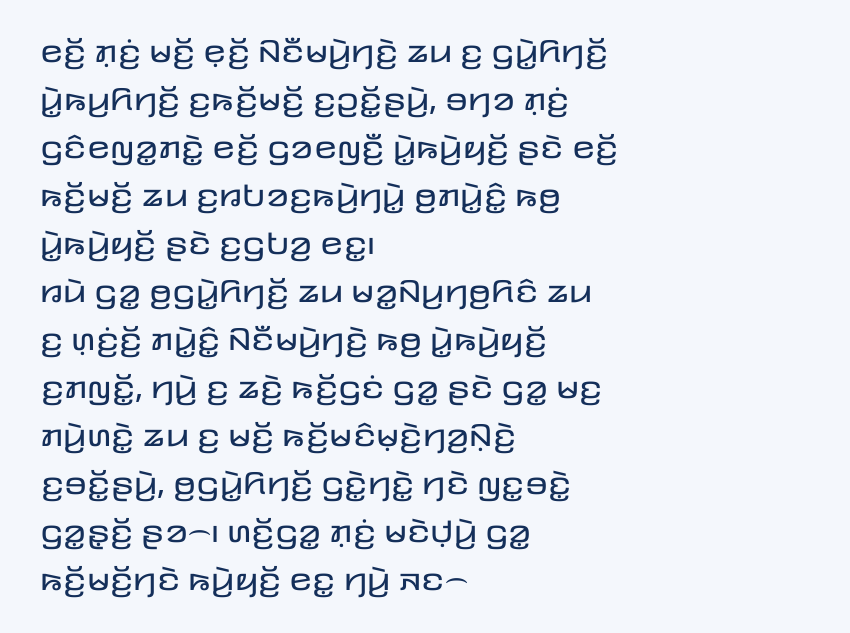ꤕꤢꤩ꤬ ꤊ꤫ꤢꤦ꤬ ꤗꤢꤩ꤬ ꤕ꤫ꤢꤩ꤬ ꤡꤢꤪꤗꤣꤧ꤬ꤚꤢꤧ꤬ ꤘꤣ ꤢ꤬ ꤞꤣꤧ꤭ꤖꤚꤢꤩ꤬ ꤣꤧ꤭ꤒꤣ꤬ꤖꤚꤢꤩ꤬ ꤢ꤬ꤒꤢꤩ꤬ꤗꤢꤩ꤬ ꤢ꤬ꤑꤢꤩ꤭ꤔꤣꤧ꤬, ꤋꤚꤤ ꤊ꤫ꤢꤦ꤬ ꤞꤢꤨꤕꤜꤤ꤭ꤊꤢꤧ꤭ ꤕꤢꤩ꤬ ꤞꤤꤕꤜꤢꤪ꤬ ꤣꤧ꤭ꤒꤣꤧ꤬ꤟꤢꤩ꤬ ꤔꤢꤧ ꤕꤢꤩ꤬ ꤒꤢꤩ꤬ꤗꤢꤩ꤬ ꤘꤣ ꤢ꤬ꤙꤝꤤꤢ꤬ꤒꤣꤧ꤬ꤚꤣꤧ꤭ ꤥ꤬ꤊꤣꤧ꤭ꤢꤨ꤭ ꤒꤥ꤬ ꤣꤧ꤭ꤒꤣꤧ꤬ꤟꤢꤩ꤬ ꤔꤢꤧ ꤢ꤬ꤞꤝꤤ꤬ ꤕꤢ꤭꤯
ꤙꤣꤧ ꤞꤤ꤭ ꤥ꤬ꤞꤣꤧ꤭ꤖꤚꤢꤩ꤬ ꤘꤣ ꤗꤤ꤭ꤡꤣ꤬ꤚꤥ꤬ꤖꤢꤨ ꤘꤣ ꤢ꤬ ꤛ꤫ꤢꤦ꤬ꤢꤩ꤬ ꤊꤣꤧ꤭ꤢꤨ꤭ ꤡꤢꤪꤗꤣꤧ꤬ꤚꤢꤧ꤬ ꤒꤥ꤬ ꤣꤧ꤭ꤒꤣꤧ꤬ꤟꤢꤩ꤬ ꤢ꤬ꤊꤜꤢꤩ꤭, ꤚꤣꤧ꤬ ꤢ꤬ ꤘꤢꤧ꤬ ꤒꤢꤩ꤬ꤞꤢꤦ ꤞꤤ꤭ ꤔꤢꤧ ꤞꤤ꤭ ꤗꤢ꤬ ꤊꤣꤧ꤬ꤛꤢꤧ꤭ ꤘꤣ ꤢ꤬ ꤗꤢꤩ꤬ ꤒꤢꤩ꤬ꤗꤢꤨꤗ꤫ꤢꤧ꤬ꤚꤤ꤬ꤡ꤫ꤢꤧ꤬ ꤢ꤬ꤋꤢꤩ꤭ꤔꤣꤧ꤬, ꤥ꤬ꤞꤣꤧ꤭ꤖꤚꤢꤩ꤬ ꤞꤢꤧ꤭ꤚꤢꤧ꤭ ꤚꤢꤧ ꤜꤢ꤭ꤋꤢꤧ꤭ ꤞꤤ꤭ꤔ꤫ꤢꤩ꤬ ꤔꤤ꤮꤯ ꤛꤢꤩ꤬ꤞꤤ꤭ ꤊ꤫ꤢꤦ꤬ ꤗꤢꤧꤓ꤫ꤣꤧ꤬ ꤞꤤ꤭ ꤒꤢꤩ꤬ꤗꤢꤩ꤬ꤚꤢꤧ ꤒꤣꤧ꤬ꤟꤢꤩ꤬ ꤕꤢ꤭ ꤚꤣꤧ꤬ ꤏꤢ꤮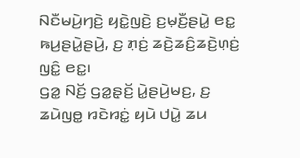ꤡꤢꤪꤗꤣꤧ꤬ꤚꤢꤧ꤬ ꤟꤢꤧ꤭ꤜꤢꤧ꤬ ꤢ꤬ꤗ꤫ꤢꤪ꤬ꤔꤣꤧ꤭ ꤕꤢ꤭ ꤒꤣ꤬ꤔꤣꤧ꤭ꤔꤣꤧ꤬, ꤢ꤬ ꤊ꤫ꤢꤦ꤬ ꤘꤢꤧ꤬ꤘꤢꤨ꤬ꤘꤢꤧ꤬ꤛ꤫ꤢꤦ꤬ ꤜꤢꤨ꤭ ꤕꤢ꤭꤯
ꤞꤤ꤭ ꤡꤢꤩ꤬ ꤞꤤ꤭ꤔ꤫ꤢꤩ꤬ ꤣꤧ꤭ꤔꤣꤧ꤬ꤗꤢ꤬, ꤢ꤬ ꤘꤣꤧꤜꤥ꤭ ꤙꤢꤧꤙꤢꤦ꤭ ꤟꤣꤧ ꤓꤣꤧ꤭ ꤘꤣ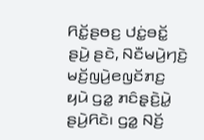ꤖꤢꤩ꤭ꤔꤥꤢ꤬ ꤓꤢꤦ꤭ꤋꤢꤩ꤭ ꤔꤣꤧ꤬ ꤔꤢꤧ, ꤡꤢꤪꤗꤣꤧ꤬ꤚꤢꤧ꤬ ꤗꤢꤩ꤬ꤜꤣꤧ꤬ꤕꤜꤢꤩꤊꤢ꤬ ꤟꤣꤧ ꤞꤤ꤭ ꤊꤢꤨꤔ꤫ꤢꤧ꤬ꤣꤧ꤭ ꤔꤣꤧ꤬ꤖꤢꤧ꤯ ꤞꤤ꤭ ꤡꤢꤩ꤬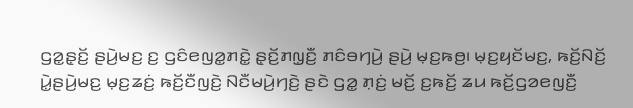ꤞꤤ꤭ꤔ꤫ꤢꤩ꤬ ꤔꤣꤧ꤬ꤗꤢ꤬ ꤢ꤬ ꤞꤢꤨꤕꤜꤤ꤭ꤊꤢꤧ꤭ ꤔ꤫ꤢꤩ꤬ꤊꤜ꤫ꤢꤪ꤬ ꤊꤢꤨꤋꤚꤣꤧ꤬ ꤔꤣꤧ꤬ ꤗ꤫ꤢ꤬ꤒꤥ꤬꤯ ꤗ꤫ꤢ꤬ꤟꤢꤩꤗꤢ꤬, ꤒꤢꤩ꤬ꤡꤢꤩ꤬ ꤣꤧ꤭ꤔꤣꤧ꤬ꤗꤢ꤬ ꤗ꤫ꤢ꤬ꤘꤢꤦ꤬ ꤒꤢꤩ꤬ꤢꤪꤜꤢꤧ꤬ ꤡꤢꤪꤗꤣꤧ꤬ꤚꤢꤧ꤬ ꤔꤢꤧ ꤞꤤ꤭ ꤊ꤫ꤢꤦ꤬ ꤗꤢꤩ꤬ ꤢ꤬ꤒꤢꤩ꤬ ꤘꤣ ꤒꤢꤩ꤬ꤞꤤꤕꤜꤢꤪ꤬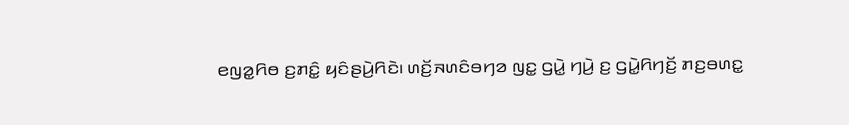ꤕꤜꤤ꤭ꤖꤥ ꤢ꤬ꤊꤢꤨ꤭ ꤟꤢꤨꤔꤣꤧ꤬ꤖꤢꤧ꤯ ꤛꤢꤩ꤬ꤏꤛꤢꤨꤋꤚꤤ ꤜꤢ꤭ ꤞꤣꤧ꤭ ꤚꤣꤧ꤬ ꤢ꤬ ꤞꤣꤧ꤭ꤖꤚꤢꤩ꤬ ꤊꤢ꤬ꤋꤛꤢ꤭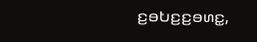ꤢ꤬ꤋꤝꤢ꤬ꤢ꤬ꤋꤛꤢ꤭,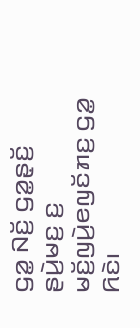ꤞꤤ꤭ ꤡꤢꤩ꤬ ꤞꤤ꤭ꤔ꤫ꤢꤩ꤬ ꤔꤣꤧ꤬ꤗꤢ꤬ ꤢ꤬ ꤗꤢꤩ꤬ꤜꤣꤧ꤬ꤕꤜꤢꤩꤊꤢ꤬ ꤞꤤ꤭ ꤖꤢꤧ꤯